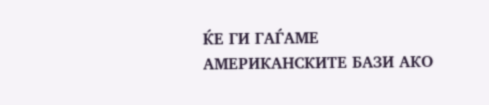ЌЕ ГИ ГАЃАМЕ АМЕРИКАНСКИТЕ БАЗИ АКО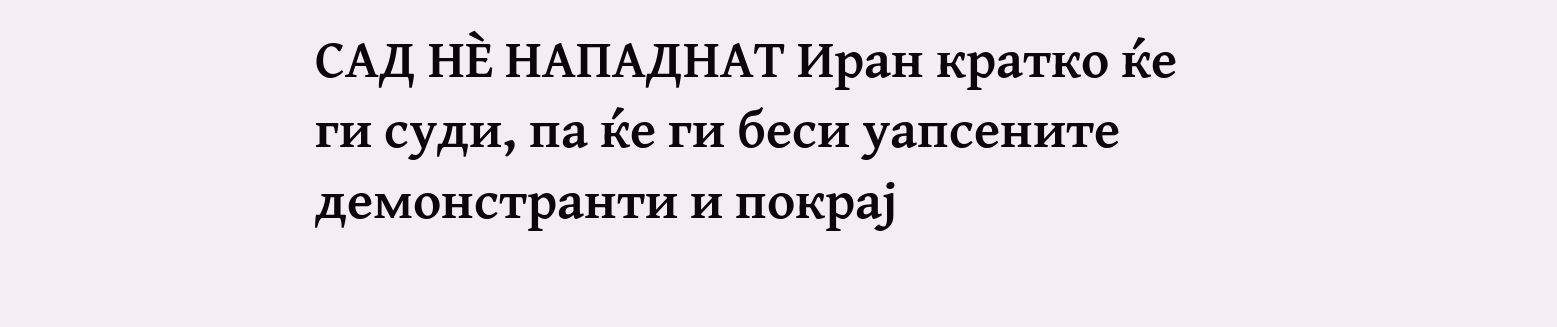САД НЀ НАПАДНАТ Иран кратко ќе ги суди, па ќе ги беси уапсените демонстранти и покрај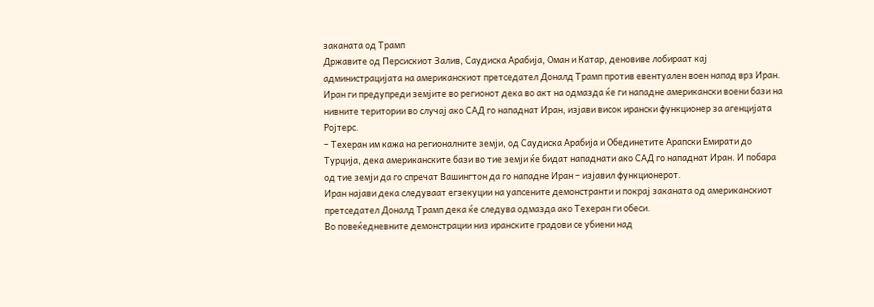заканата од Трамп
Државите од Персискиот Залив, Саудиска Арабија, Оман и Катар, деновиве лобираат кај администрацијата на американскиот претседател Доналд Трамп против евентуален воен напад врз Иран.
Иран ги предупреди земјите во регионот дека во акт на одмазда ќе ги нападне американски воени бази на нивните територии во случај ако САД го нападнат Иран, изјави висок ирански функционер за агенцијата Ројтерс.
– Техеран им кажа на регионалните земји, од Саудиска Арабија и Обединетите Арапски Емирати до Турција, дека американските бази во тие земји ќе бидат нападнати ако САД го нападнат Иран. И побара од тие земји да го спречат Вашингтон да го нападне Иран – изјавил функционерот.
Иран најави дека следуваат егзекуции на уапсените демонстранти и покрај заканата од американскиот претседател Доналд Трамп дека ќе следува одмазда ако Техеран ги обеси.
Во повеќедневните демонстрации низ иранските градови се убиени над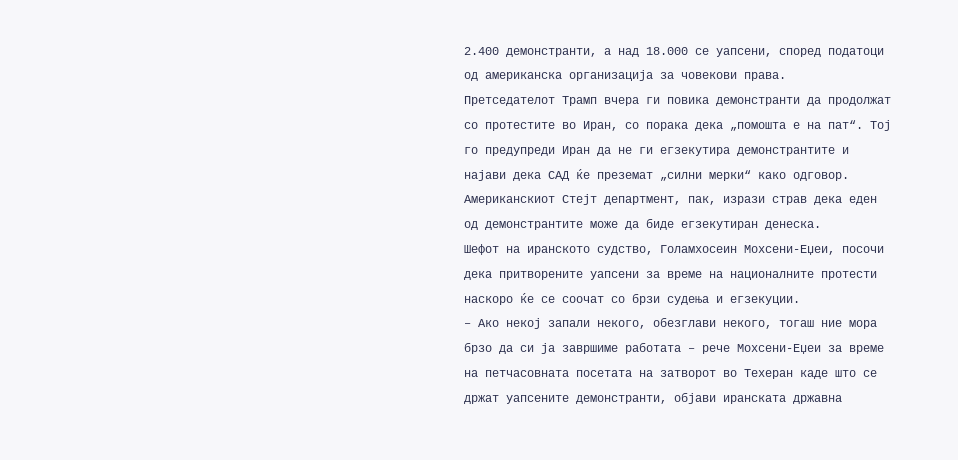2.400 демонстранти, а над 18.000 се уапсени, според податоци од американска организација за човекови права.
Претседателот Трамп вчера ги повика демонстранти да продолжат со протестите во Иран, со порака дека „помошта е на пат“. Тој го предупреди Иран да не ги егзекутира демонстрантите и најави дека САД ќе преземат „силни мерки“ како одговор. Американскиот Стејт департмент, пак, изрази страв дека еден од демонстрантите може да биде егзекутиран денеска.
Шефот на иранското судство, Голамхосеин Мохсени-Еџеи, посочи дека притворените уапсени за време на националните протести наскоро ќе се соочат со брзи судења и егзекуции.
– Ако некој запали некого, обезглави некого, тогаш ние мора брзо да си ја завршиме работата – рече Мохсени-Еџеи за време на петчасовната посетата на затворот во Техеран каде што се држат уапсените демонстранти, објави иранската државна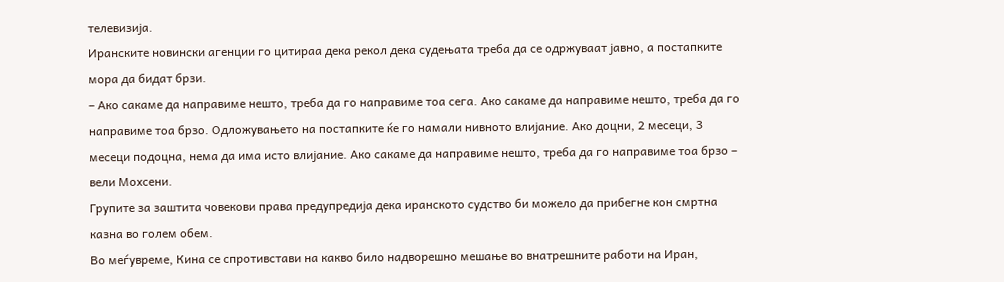телевизија.
Иранските новински агенции го цитираа дека рекол дека судењата треба да се одржуваат јавно, а постапките мора да бидат брзи.
– Ако сакаме да направиме нешто, треба да го направиме тоа сега. Ако сакаме да направиме нешто, треба да го направиме тоа брзо. Одложувањето на постапките ќе го намали нивното влијание. Ако доцни, 2 месеци, 3 месеци подоцна, нема да има исто влијание. Ако сакаме да направиме нешто, треба да го направиме тоа брзо – вели Мохсени.
Групите за заштита човекови права предупредија дека иранското судство би можело да прибегне кон смртна казна во голем обем.
Во меѓувреме, Кина се спротивстави на какво било надворешно мешање во внатрешните работи на Иран,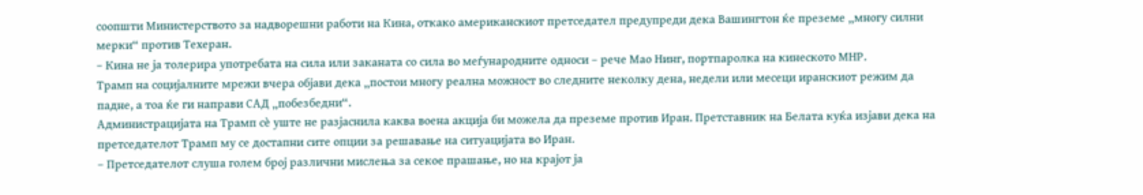соопшти Министерството за надворешни работи на Кина, откако американскиот претседател предупреди дека Вашингтон ќе преземе „многу силни мерки“ против Техеран.
– Кина не ја толерира употребата на сила или заканата со сила во меѓународните односи – рече Мао Нинг, портпаролка на кинеското МНР.
Трамп на социјалните мрежи вчера објави дека „постои многу реална можност во следните неколку дена, недели или месеци иранскиот режим да падне, а тоа ќе ги направи САД „побезбедни“.
Администрацијата на Трамп сè уште не разјаснила каква воена акција би можела да преземе против Иран. Претставник на Белата куќа изјави дека на претседателот Трамп му се достапни сите опции за решавање на ситуацијата во Иран.
– Претседателот слуша голем број различни мислења за секое прашање, но на крајот ја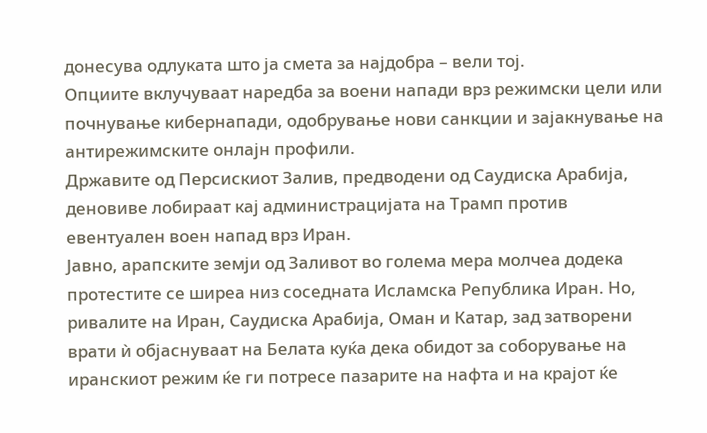донесува одлуката што ја смета за најдобра – вели тој.
Опциите вклучуваат наредба за воени напади врз режимски цели или почнување кибернапади, одобрување нови санкции и зајакнување на антирежимските онлајн профили.
Државите од Персискиот Залив, предводени од Саудиска Арабија, деновиве лобираат кај администрацијата на Трамп против евентуален воен напад врз Иран.
Јавно, арапските земји од Заливот во голема мера молчеа додека протестите се ширеа низ соседната Исламска Република Иран. Но, ривалите на Иран, Саудиска Арабија, Оман и Катар, зад затворени врати ѝ објаснуваат на Белата куќа дека обидот за соборување на иранскиот режим ќе ги потресе пазарите на нафта и на крајот ќе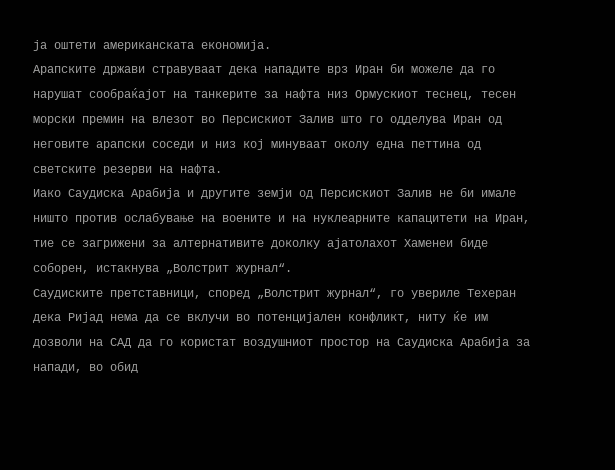ја оштети американската економија.
Арапските држави стравуваат дека нападите врз Иран би можеле да го нарушат сообраќајот на танкерите за нафта низ Ормускиот теснец, тесен морски премин на влезот во Персискиот Залив што го одделува Иран од неговите арапски соседи и низ кој минуваат околу една петтина од светските резерви на нафта.
Иако Саудиска Арабија и другите земји од Персискиот Залив не би имале ништо против ослабување на воените и на нуклеарните капацитети на Иран, тие се загрижени за алтернативите доколку ајатолахот Хаменеи биде соборен, истакнува „Волстрит журнал“.
Саудиските претставници, според „Волстрит журнал“, го увериле Техеран дека Ријад нема да се вклучи во потенцијален конфликт, ниту ќе им дозволи на САД да го користат воздушниот простор на Саудиска Арабија за напади, во обид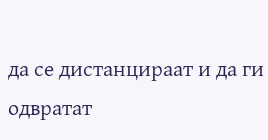да се дистанцираат и да ги одвратат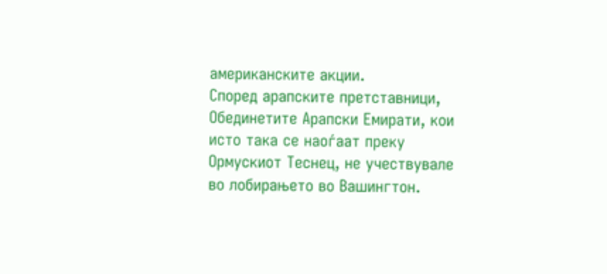американските акции.
Според арапските претставници, Обединетите Арапски Емирати, кои исто така се наоѓаат преку Ормускиот Теснец, не учествувале во лобирањето во Вашингтон.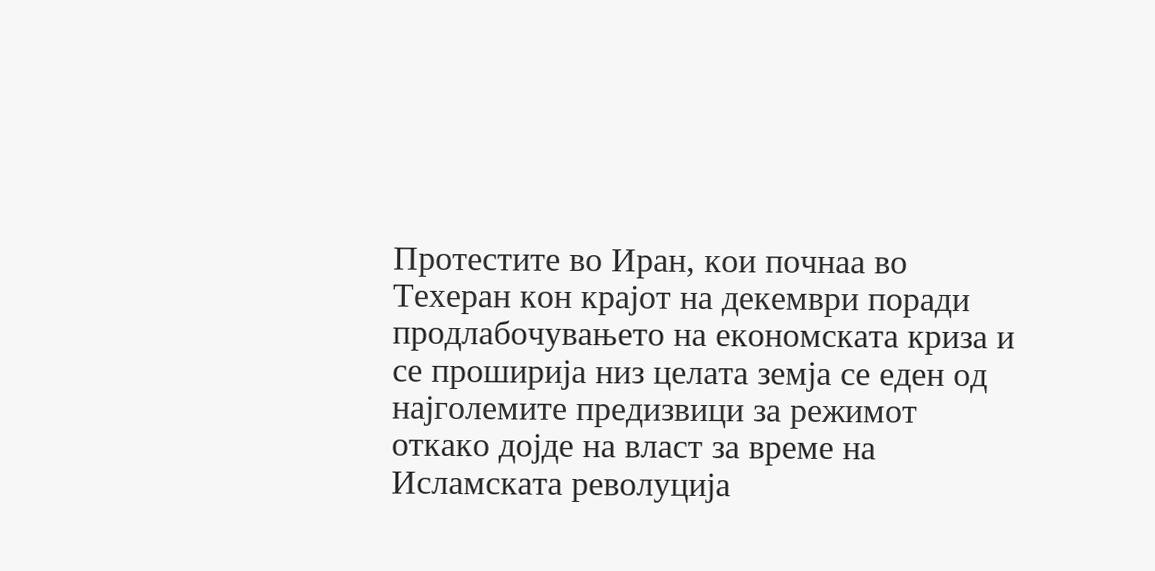Протестите во Иран, кои почнаа во Техеран кон крајот на декември поради продлабочувањето на економската криза и се проширија низ целата земја се еден од најголемите предизвици за режимот откако дојде на власт за време на Исламската револуција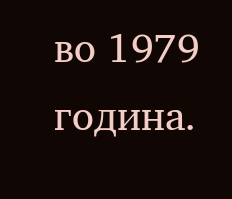во 1979 година.